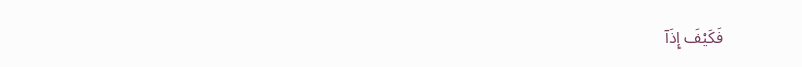فَكَيْفَ إِذَآ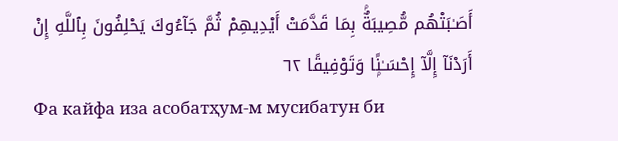أَصَـٰبَتْهُم مُّصِيبَةٌۢ بِمَا قَدَّمَتْ أَيْدِيهِمْ ثُمَّ جَآءُوكَ يَحْلِفُونَ بِٱللَّهِ إِنْ أَرَدْنَآ إِلَّآ إِحْسَـٰنًۭا وَتَوْفِيقًا ٦٢
Фа кайфа иза асобатҳум-м мусибатун би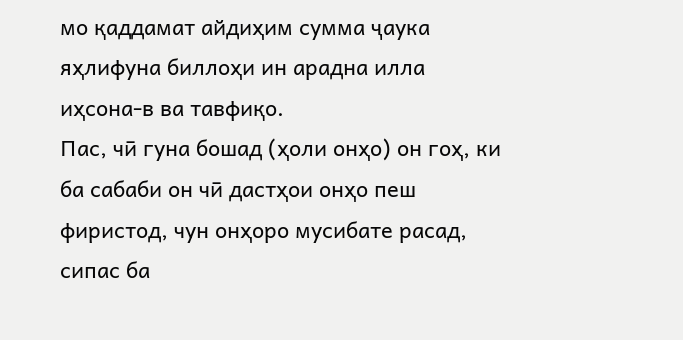мо қаддамат айдиҳим сумма ҷаука яҳлифуна биллоҳи ин арадна илла иҳсона-в ва тавфиқо.
Пас, чӣ гуна бошад (ҳоли онҳо) он гоҳ, ки ба сабаби он чӣ дастҳои онҳо пеш фиристод, чун онҳоро мусибате расад, сипас ба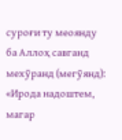суроғи ту меоянду ба Аллоҳ савганд мехӯранд (мегӯянд): «Ирода надоштем, магар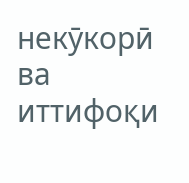некӯкорӣ ва иттифоқи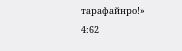тарафайнро!»
4:62